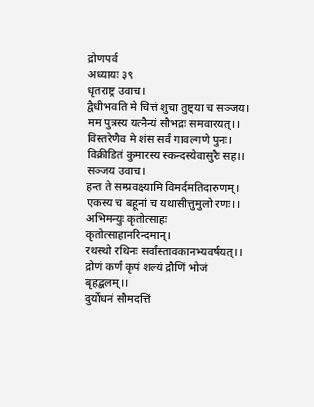द्रोणपर्व
अध्यायः ३९
धृतराष्ट्र उवाच।
द्वैधीभवति मे चित्तं शुचा तुष्ट्या च सञ्जय।
मम पुत्रस्य यत्नैन्यं सौभद्रः समवारयत्।।
विस्तरेणैव मे शंस सर्वं गावल्गणे पुनः।
विक्रीडितं कुमारस्य स्कन्दस्येवासुरैः सह।।
सञ्जय उवाच।
हन्त ते सम्प्रवक्ष्यामि विमर्दमतिदारुणम्।
एकस्य च बहूनां च यथासीत्तुमुलो रणः।।
अभिमन्युः कृतोत्साहः कृतोत्साहानरिन्दमान्।
रथस्थो रथिनः सर्वांस्तावकानभ्यवर्षयत्।।
द्रोणं कर्णं कृपं शल्यं द्रौणिं भोजं बृहद्बलम्।।
दुर्योधनं सौमदत्तिं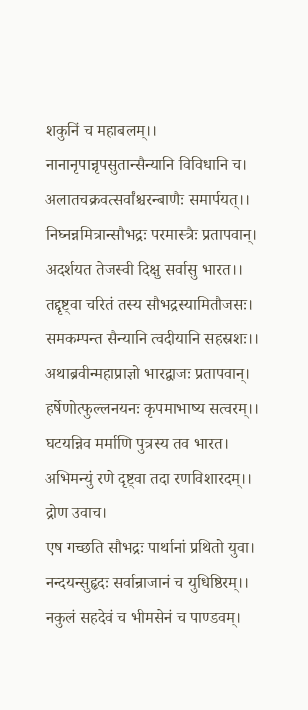शकुनिं च महाबलम्।।
नानानृपान्नृपसुतान्सैन्यानि विविधानि च।
अलातचक्रवत्सर्वांश्चरन्बाणैः समार्पयत्।।
निघ्नन्नमित्रान्सौभद्रः परमास्त्रैः प्रतापवान्।
अदर्शयत तेजस्वी दिक्षु सर्वासु भारत।।
तद्दृष्ट्वा चरितं तस्य सौभद्रस्यामितौजसः।
समकम्पन्त सैन्यानि त्वदीयानि सहस्रशः।।
अथाब्रवीन्महाप्राज्ञो भारद्वाजः प्रतापवान्।
हर्षेणोत्फुल्लनयनः कृपमाभाष्य सत्वरम्।।
घटयन्निव मर्माणि पुत्रस्य तव भारत।
अभिमन्युं रणे दृष्ट्वा तदा रणविशारदम्।।
द्रोण उवाच।
एष गच्छति सौभद्रः पार्थानां प्रथितो युवा।
नन्दयन्सुहृदः सर्वान्राजानं च युधिष्ठिरम्।।
नकुलं सहदेवं च भीमसेनं च पाण्डवम्।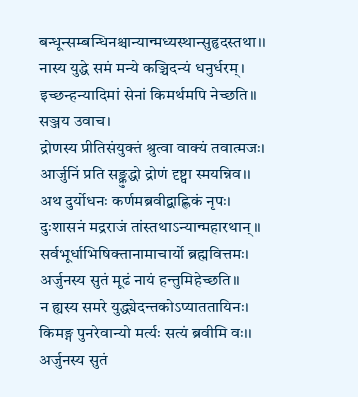बन्धून्सम्बन्धिनश्चान्यान्मध्यस्थान्सुहृदस्तथा।।
नास्य युद्धे समं मन्ये कञ्चिदन्यं धनुर्धरम्।
इच्छन्हन्यादिमां सेनां किमर्थमपि नेच्छति।।
सञ्जय उवाच।
द्रोणस्य प्रीतिसंयुक्तं श्रुत्वा वाक्यं तवात्मजः।
आर्जुनिं प्रति सङ्क्रुद्धो द्रोणं दृष्ट्वा स्मयन्निव।।
अथ दुर्योधनः कर्णमब्रवीद्बाह्लिकं नृपः।
दुःशासनं मद्रराजं तांस्तथाऽन्यान्महारथान्।।
सर्वभूर्धाभिषिक्तानामाचार्यो ब्रह्मवित्तमः।
अर्जुनस्य सुतं मूढं नायं हन्तुमिहेच्छति।।
न ह्यस्य समरे युद्ध्येदन्तकोऽप्याततायिनः।
किमङ्ग पुनरेवान्यो मर्त्यः सत्यं ब्रवीमि वः।।
अर्जुनस्य सुतं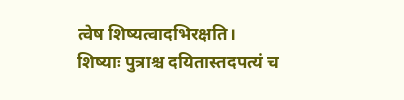त्वेष शिष्यत्वादभिरक्षति।
शिष्याः पुत्राश्च दयितास्तदपत्यं च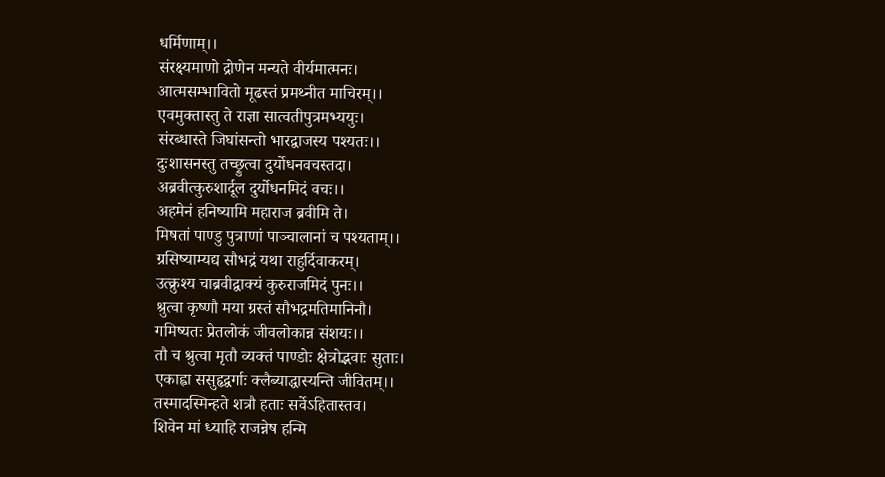धर्मिणाम्।।
संरक्ष्यमाणो द्रोणेन मन्यते वीर्यमात्मनः।
आत्मसम्भावितो मूढस्तं प्रमथ्नीत माचिरम्।।
एवमुक्तास्तु ते राज्ञा सात्वतीपुत्रमभ्ययुः।
संरब्धास्ते जिघांसन्तो भारद्वाजस्य पश्यतः।।
दुःशासनस्तु तच्छ्रुत्वा दुर्योधनवचस्तदा।
अब्रवीत्कुरुशार्दूल दुर्योधनमिदं वचः।।
अहमेनं हनिष्यामि महाराज ब्रवीमि ते।
मिषतां पाण्डु पुत्राणां पाञ्चालानां च पश्यताम्।।
ग्रसिष्याम्यद्य सौभद्रं यथा राहुर्दिवाकरम्।
उत्क्रुश्य चाब्रवीद्वाक्यं कुरुराजमिदं पुनः।।
श्रुत्वा कृष्णौ मया ग्रस्तं सौभद्रमतिमानिनौ।
गमिष्यतः प्रेतलोकं जीवलोकान्न संशयः।।
तौ च श्रुत्वा मृतौ व्यक्तं पाण्डोः क्षेत्रोद्भवाः सुताः।
एकाह्वा ससुहृद्वर्गाः क्लैब्याद्धास्यन्ति जीवितम्।।
तस्मादस्मिन्हते शत्रौ हताः सर्वेऽहितास्तव।
शिवेन मां ध्याहि राजन्नेष हन्मि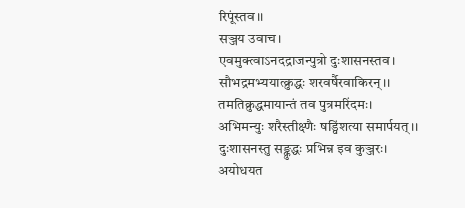रिपूंस्तव।।
सञ्जय उवाच।
एवमुक्त्वाऽनदद्राजन्पुत्रो दुःशासनस्तव।
सौभद्रमभ्ययात्क्रुद्धः शरवर्षैरवाकिरन्।।
तमतिक्रुद्धमायान्तं तव पुत्रमरिंदमः।
अभिमन्युः शरैस्तीक्ष्णैः षड्विंशत्या समार्पयत्।।
दुःशासनस्तु सङ्क्रुद्धः प्रभिन्न इव कुञ्जरः।
अयोधयत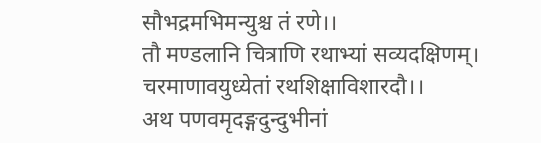सौभद्रमभिमन्युश्च तं रणे।।
तौ मण्डलानि चित्राणि रथाभ्यां सव्यदक्षिणम्।
चरमाणावयुध्येतां रथशिक्षाविशारदौ।।
अथ पणवमृदङ्गदुन्दुभीनां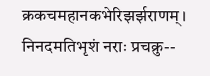क्रकचमहानकभेरिझर्झराणम्।
निनदमतिभृशं नराः प्रचक्रु--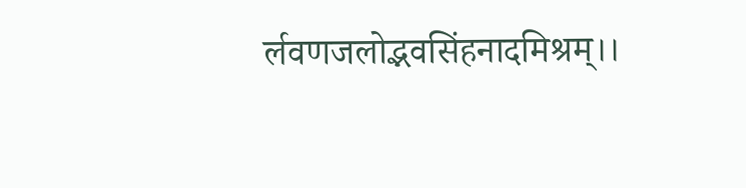र्लवणजलोद्भवसिंहनादमिश्रम्।।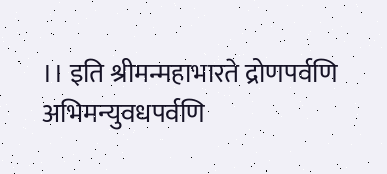।। इति श्रीमन्महाभारते द्रोणपर्वणि अभिमन्युवधपर्वणि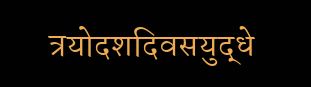त्रयोदशदिवसयुद्धे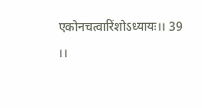एकोनचत्वारिंशोऽध्यायः।। 39 ।।